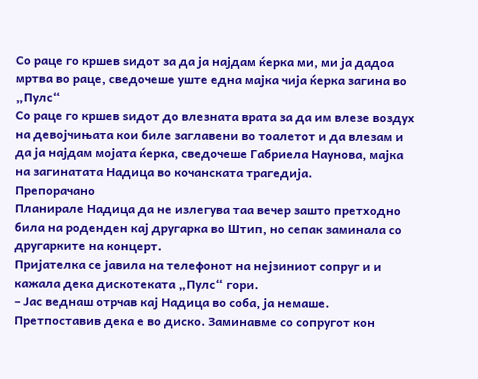Со раце го кршев ѕидот за да ја најдам ќерка ми, ми ја дадоа мртва во раце, сведочеше уште една мајка чија ќерка загина во „Пулс“
Со раце го кршев ѕидот до влезната врата за да им влезе воздух на девојчињата кои биле заглавени во тоалетот и да влезам и да ја најдам мојата ќерка, сведочеше Габриела Наунова, мајка на загинатата Надица во кочанската трагедија.
Препорачано
Планирале Надица да не излегува таа вечер зашто претходно била на роденден кај другарка во Штип, но сепак заминала со другарките на концерт.
Пријателка се јавила на телефонот на нејзиниот сопруг и и кажала дека дискотеката „Пулс“ гори.
– Јас веднаш отрчав кај Надица во соба, ја немаше. Претпоставив дека е во диско. Заминавме со сопругот кон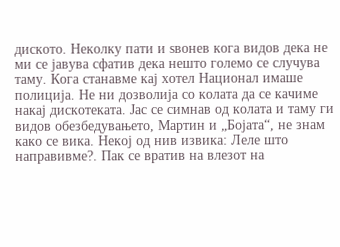диското. Неколку пати и ѕвонев кога видов дека не ми се јавува сфатив дека нешто големо се случува таму. Кога станавме кај хотел Национал имаше полиција. Не ни дозволија со колата да се качиме накај дискотеката. Јас се симнав од колата и таму ги видов обезбедувањето, Мартин и „Бојата“, не знам како се вика. Некој од нив извика: Леле што направивме?. Пак се вратив на влезот на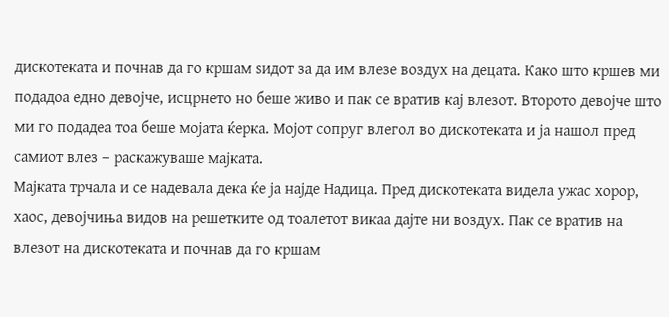дискотеката и почнав да го кршам ѕидот за да им влезе воздух на децата. Како што кршев ми подадоа едно девојче, исцрнето но беше живо и пак се вратив кај влезот. Второто девојче што ми го подадеа тоа беше мојата ќерка. Мојот сопруг влегол во дискотеката и ја нашол пред самиот влез – раскажуваше мајката.
Мајката трчала и се надевала дека ќе ја најде Надица. Пред дискотеката видела ужас хорор, хаос, девојчиња видов на решетките од тоалетот викаа дајте ни воздух. Пак се вратив на влезот на дискотеката и почнав да го кршам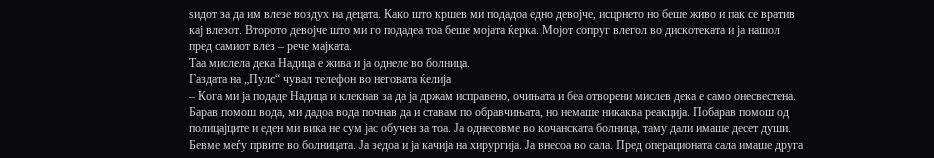ѕидот за да им влезе воздух на децата. Како што кршев ми подадоа едно девојче, исцрнето но беше живо и пак се вратив кај влезот. Второто девојче што ми го подадеа тоа беше мојата ќерка. Мојот сопруг влегол во дискотеката и ја нашол пред самиот влез – рече мајката.
Таа мислела дека Надица е жива и ја однеле во болница.
Газдата на „Пулс“ чувал телефон во неговата ќелија
– Кога ми ја подаде Надица и клекнав за да ја држам исправено, очињата и беа отворени мислев дека е само онесвестена. Барав помош вода, ми дадоа вода почнав да и ставам по обравчињата, но немаше никаква реакција. Побарав помош од полицајците и еден ми вика не сум јас обучен за тоа. Ја однесовме во кочанската болница, таму дали имаше десет души. Бевме меѓу првите во болницата. Ја зедоа и ја качија на хирургија. Ја внесоа во сала. Пред операционата сала имаше друга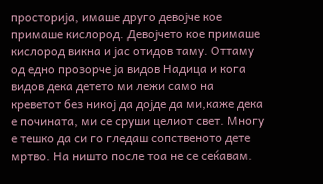просторија, имаше друго девојче кое примаше кислород. Девојчето кое примаше кислород викна и јас отидов таму. Оттаму од едно прозорче ја видов Надица и кога видов дека детето ми лежи само на креветот без никој да дојде да ми,каже дека е почината, ми се сруши целиот свет. Многу е тешко да си го гледаш сопственото дете мртво. На ништо после тоа не се сеќавам.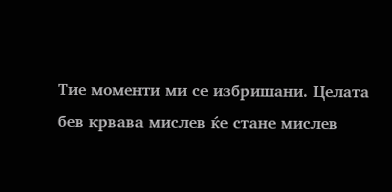Тие моменти ми се избришани. Целата бев крвава мислев ќе стане мислев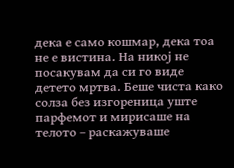дека е само кошмар, дека тоа не е вистина. На никој не посакувам да си го виде детето мртва. Беше чиста како солза без изгореница уште парфемот и мирисаше на телото – раскажуваше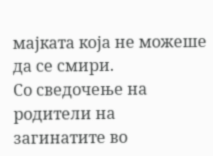мајката која не можеше да се смири.
Со сведочење на родители на загинатите во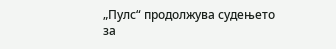„Пулс“ продолжува судењето за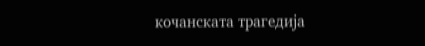кочанската трагедија